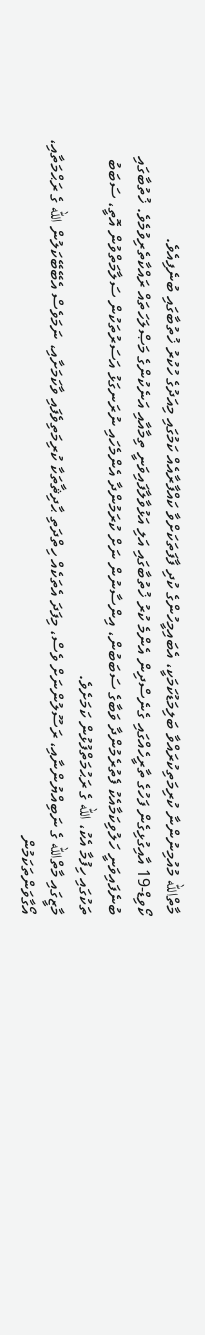މާތްالله މުއުމިނުންނާ ކުރިމަތިކުރައްވާ ބަލިމަޑުކަމަކީ، އެބައިމީހުންގެ ކުދި ފާފަތަކަށްވާ ކައްފާރާއެއް ކަމުގައި މިއަދުގެ ހުކުރު ޚުތުބާގައި ބުނެފިއެވެ.
ކޯވިޑް-19 އާއިގުޅިގެން ފަހުގެ ތާރީހެއްގައި ގެނެސްދިން އެންމެ ކުރު ޚުތުބާގައި އަލި އަޅުވާލާފައިވަނީ ތިމާއާއި އަނެކުންގެ މަޞްލަހަތައް ރައްކާތެރިވުމެވެ. ޚުތުބާގައި ބުނެފައިވަނީ ހަލުވިކަމާއެކު ފެތުރެމުންދާ ވަބާގެ ސަބަބުން، އިންސާނުން ނަށް ކުރަމުންދާ އެންމެހައި ނުރަނގަޅު އަސަރުތަކުން ސަލާމަތްވުން އޮތީ، ސަބަބު ތަކުގައި ހިފުމާ އެކު، الله ގެ ރަޙުމަތްފުޅުން ކަމަށެވެ.
މާޒީގައި މާތްالله ގެ ނަބިއްޔުންނާއި، ރަސޫލުންނަށް ވެސް، މިފަދަ އެތަކެއް ހިތްދަތި ޙާދިޘާތަކާ ކުރިމަތިވެފައި ވާކަމަށާއި، ނަމަވެސް އެބޭބޭކަލުން الله ގެ ރަޙްމަތާއި، އޯގާވަންތަކަމުން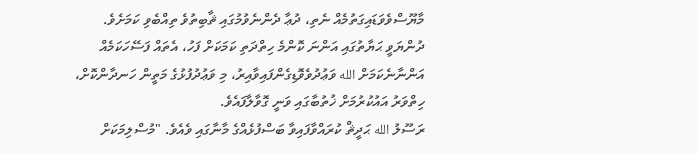މާޔޫސްވެވަޑައިގަތުމެއް ނެތި، ދުޢާ ދެންނެވުމުގައި ޘާބިތުވެ ތިއްބެވި ކަމަށެވެ. ދުންޔަވީ ޙަޔާތުގައި އަންނަ ކޮންމެ ހިތްދަތި ކަމަކަށް ފަހު، އެތައް ފަސޭހަކަމެއް އަންނާނެކަމަށް الله ވަޢުދުވެވޮޑިގެންފައިވާއިރު، މި ވަޢުދުފުޅުގެ މަތީން ހަނދާންކޮށް، ހިތްވަރު އައުކުރުމަށް ޚުތުބާގައި ވަނީ ގޮވާލާފައެވެ.
ރަސޫލު الله ޙަދީޘް ކުރައްވާފައިވާ ބަސްފުޅެއްގެ މާނާގައި ވެއެވެ. "މުސްލިމަކަށް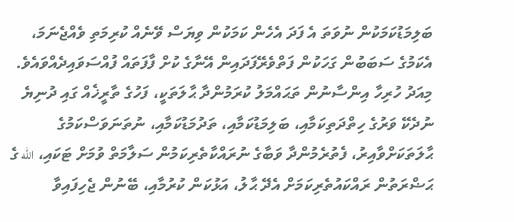ބަލިމަޑުކަމަކުން ނުވަތަ އެ ފަދަ އެހެން ކަމަކުން ވިޔަސް ވޭނެއް ކުރިމަތި ވެއްޖެނަމަ، އެކަމުގެ ސަބަބުން ގަހަކުން ފަތްވެރޭފަދައިން އޭނާގެ ކުށް ފާފަތައް ފުއްސަވައިދެއްވައެވެ.
މިއަދު ހުރިހާ އިންސާނުން ތަޙައްމަލު ކުރަމުންދާ ޙާލަތަކީ، ފަހުގެ ތާރީޚެއް ގައި ދުނިޔެ ނުދެކޭ ވަރުގެ ހިތްދަތިކަމާއި، ބަލިމަޑުކަމާއި، ތަދުމަޑުކަމާއި، ނުތަނަވަސްކަމުގެ ޙާލަތަކަށްވާއިރު، ފެތުރެމުންދާ ވަބާގެ ނުރައްކާތެރިކަމުން ސަލާމަތް ވުމަށް ޓަކައި، الله ގެ ޙަޟްރަތުން ރައްކައުތެރިކަމަށް އެދޭ ޙާލު، އަޅުކަން ކުރުމާއި، ބޭނުން ޖެހިފައިވާ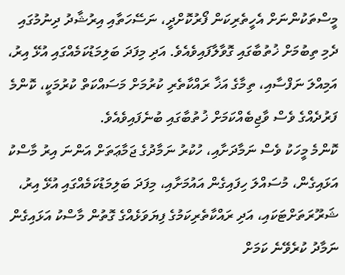މީސްތަކުންނަށް އެހީތެރިކަން ފޯރުކޮށްދީ، ނަސޭހަތާއި އިރުޝާދު ދިނުމުގައި ދެމި ތިބުމަށް ޚުތުބާގައި ގޮވާލާފައިވެއެވެ. އަދި މިފަދަ ބަލިމަޑުކަމެއްގައި އުޅޭ އިރު، އަމިއްލަ ނަފްސާއި، ތިމާގެ އަޚާ ރައްކާތެރި ކުރުމަށް މަސައްކަތް ކުރުމަކީ، ކޮންމެ ފަރުދެއްގެ ވެސް ވާޖިބެއްކަމަށް ޚުތުބާގައި ބުނެފައިވެއެވެ.
ކޮންމެ މީހަކު ވެސް ނަމާދަށާއި، ހުކުރު ނަމާދުގެ ޖަމާޢަތަށް އަންނަ އިރު މާސްކު އަޅައިގެން، މުސައްލަ ހިފައިގެން އައުމަށާއި، މިފަދަ ބަލިމަޑުކަމެއްގައި އުޅޭ އިރު، ޝަރޫރަތަށްޓަކައި، އަދި ރައްކާތެރިކަމުގެ ފިޔަވަޅެއްގެ ގޮތުން މާސްކު އަޅައިގެން ނަމާދު ކުރެވޭނެ ކަމަށް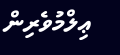ޢިލްމުވެރިން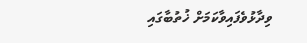ވިދާޅުވެފައިވާކަމަށް ޚުތުބާގައި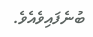ބުނެފައިވެއެވެ.